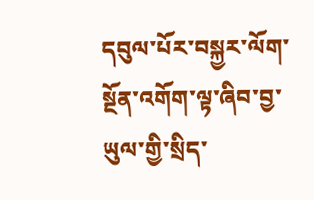དབུལ་པོར་བསྐྱར་ལོག་སྔོན་འགོག་ལྟ་ཞིབ་བྱ་ཡུལ་གྱི་སྲིད་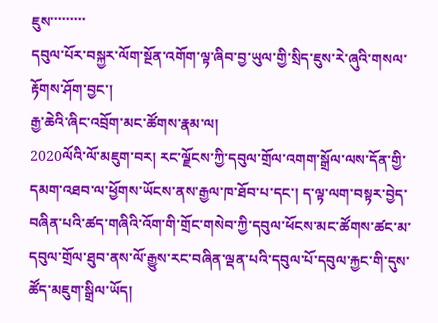ཇུས་་་་་་་་་
དབུལ་པོར་བསྐྱར་ལོག་སྔོན་འགོག་ལྟ་ཞིབ་བྱ་ཡུལ་གྱི་སྲིད་ཇུས་རེ་ཞུའི་གསལ་རྟོགས་ཤོག་བྱང་།
རྒྱ་ཆེའི་ཞིང་འབྲོག་མང་ཚོགས་རྣམ་ལ།
2020ལོའི་ལོ་མཇུག་བར། རང་ལྗོངས་ཀྱི་དབུལ་གྲོལ་འགག་སྒྲོལ་ལས་དོན་གྱི་དམག་འཐབ་ལ་ཕྱོགས་ཡོངས་ནས་རྒྱལ་ཁ་ཐོབ་པ་དང་། ད་ལྟ་ལག་བསྟར་བྱེད་བཞིན་པའི་ཚད་གཞིའི་འོག་གི་གྲོང་གསེབ་ཀྱི་དབུལ་ཕོངས་མང་ཚོགས་ཚང་མ་དབུལ་གྲོལ་ཐུབ་ནས་ལོ་རྒྱུས་རང་བཞིན་ལྡན་པའི་དབུལ་པོ་དབུལ་རྐྱང་གི་དུས་ཚོད་མཇུག་སྒྲིལ་ཡོད།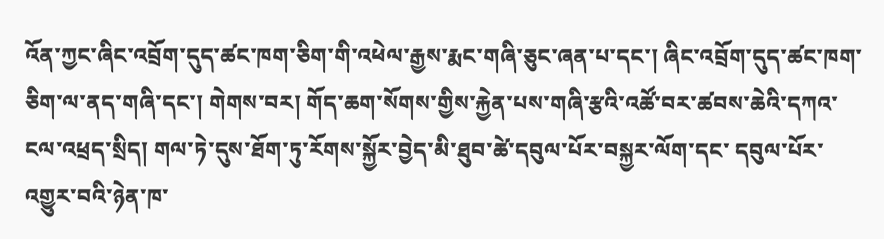འོན་ཀྱང་ཞིང་འབྲོག་དུད་ཚང་ཁག་ཅིག་གི་འཕེལ་རྒྱས་རྨང་གཞི་ཅུང་ཞན་པ་དང་། ཞིང་འབྲོག་དུད་ཚང་ཁག་ཅིག་ལ་ནད་གཞི་དང་། གེགས་བར། གོད་ཆག་སོགས་གྱིས་རྐྱེན་པས་གཞི་རྩའི་འཚོ་བར་ཚབས་ཆེའི་དཀའ་ངལ་འཕྲད་སྲིད། གལ་ཏེ་དུས་ཐོག་ཏུ་རོགས་སྐྱོར་བྱེད་མི་ཐུབ་ཚེ་དབུལ་པོར་བསྐྱར་ལོག་དང་ དབུལ་པོར་འགྱུར་བའི་ཉེན་ཁ་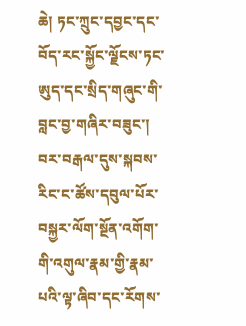ཆེ། ཏང་ཀྲུང་དབྱང་དང་བོད་རང་སྐྱོང་ལྗོངས་ཏང་ཨུད་དང་སྲིད་གཞུང་གི་བླང་བྱ་གཞིར་བཟུང་། བར་བརྒལ་དུས་སྐབས་རིང་ང་ཚོས་དབུལ་པོར་བསྐྱར་ལོག་སྔོན་འགོག་གི་འགུལ་རྣམ་གྱི་རྣམ་པའི་ལྟ་ཞིབ་དང་རོགས་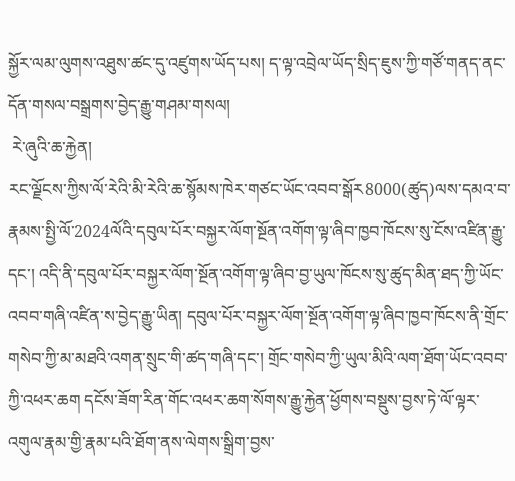སྐྱོར་ལམ་ལུགས་འཐུས་ཚང་དུ་འཛུགས་ཡོད་པས། ད་ལྟ་འབྲེལ་ཡོད་སྲིད་ཇུས་ཀྱི་གཙོ་གནད་ནང་དོན་གསལ་བསྒྲགས་བྱེད་རྒྱུ་གཤམ་གསལ།
 རེ་ཞུའི་ཆ་རྐྱེན།
རང་ལྗོངས་ཀྱིས་ལོ་རེའི་མི་རེའི་ཆ་སྙོམས་ཁེར་གཙང་ཡོང་འབབ་སྒོར8000(ཚུད)ལས་དམའ་བ་རྣམས་སྤྱི་ལོ་2024ལོའི་དབུལ་པོར་བསྐྱར་ལོག་སྔོན་འགོག་ལྟ་ཞིབ་ཁྱབ་ཁོངས་སུ་ངོས་འཛིན་རྒྱུ་དང་། འདི་ནི་དབུལ་པོར་བསྐྱར་ལོག་སྔོན་འགོག་ལྟ་ཞིབ་བྱ་ཡུལ་ཁོངས་སུ་ཚུད་མིན་ཐད་ཀྱི་ཡོང་འབབ་གཞི་འཛིན་ས་བྱེད་རྒྱུ་ཡིན། དབུལ་པོར་བསྐྱར་ལོག་སྔོན་འགོག་ལྟ་ཞིབ་ཁྱབ་ཁོངས་ནི་གྲོང་གསེབ་ཀྱི་མ་མཐའི་འགན་སྲུང་གི་ཚད་གཞི་དང་། གྲོང་གསེབ་ཀྱི་ཡུལ་མིའི་ལག་ཐོག་ཡོང་འབབ་ཀྱི་འཕར་ཆག དངོས་ཟོག་རིན་གོང་འཕར་ཆག་སོགས་རྒྱུ་རྐྱེན་ཕྱོགས་བསྡུས་བྱས་ཏེ་ལོ་ལྟར་འགུལ་རྣམ་གྱི་རྣམ་པའི་ཐོག་ནས་ལེགས་སྒྲིག་བྱས་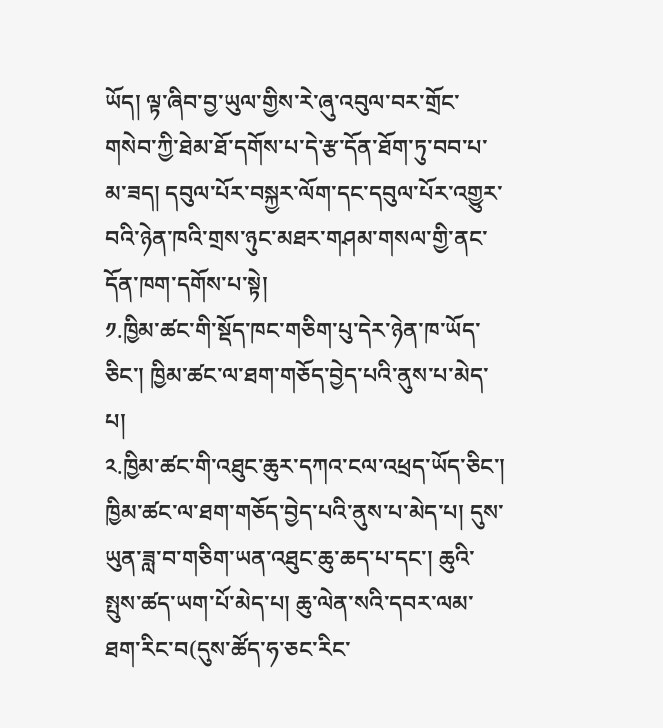ཡོད། ལྟ་ཞིབ་བྱ་ཡུལ་གྱིས་རེ་ཞུ་འབུལ་བར་གྲོང་གསེབ་ཀྱི་ཐེམ་ཐོ་དགོས་པ་དེ་རྩ་དོན་ཐོག་ཏུ་བབ་པ་མ་ཟད། དབུལ་པོར་བསྐྱར་ལོག་དང་དབུལ་པོར་འགྱུར་བའི་ཉེན་ཁའི་གྲས་ཉུང་མཐར་གཤམ་གསལ་གྱི་ནང་དོན་ཁག་དགོས་པ་སྟེ།
༡.ཁྱིམ་ཚང་གི་སྡོད་ཁང་གཅིག་པུ་དེར་ཉེན་ཁ་ཡོད་ཅིང་། ཁྱིམ་ཚང་ལ་ཐག་གཅོད་བྱེད་པའི་ནུས་པ་མེད་པ།
༢.ཁྱིམ་ཚང་གི་འཐུང་ཆུར་དཀའ་ངལ་འཕྲད་ཡོད་ཅིང་། ཁྱིམ་ཚང་ལ་ཐག་གཅོད་བྱེད་པའི་ནུས་པ་མེད་པ། དུས་ཡུན་ཟླ་བ་གཅིག་ཡན་འཐུང་ཆུ་ཆད་པ་དང་། ཆུའི་སྤུས་ཚད་ཡག་པོ་མེད་པ། ཆུ་ལེན་སའི་དབར་ལམ་ཐག་རིང་བ(དུས་ཚོད་ཧ་ཅང་རིང་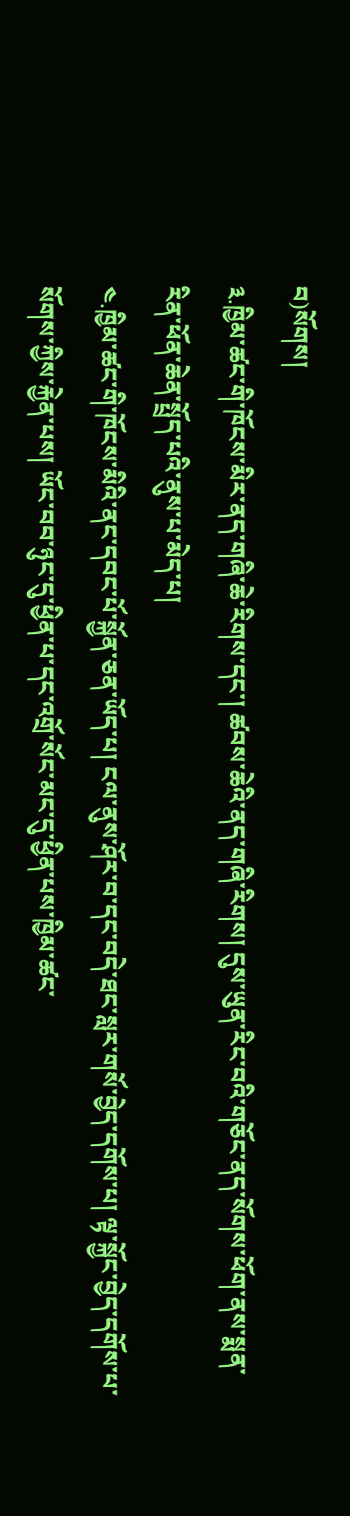བ)སོགས།
༣.ཁྱིམ་ཚང་གི་ཁོངས་མིར་ནད་གཞི་ཆེ་རིགས་དང་། ཚབས་ཆེའི་ནད་གཞི་རིགས། དུས་ཡུན་རིང་བའི་གཅོང་ནད་སོགས་ཕོག་ནས་སྨན་རིན་ཕོན་ཆེན་སྤྲོད་པའི་ནུས་པ་མེད་པ།
༤.ཁྱིམ་ཚང་གི་ཁོངས་མིའི་ནང་དབང་པོ་སྐྱོན་ཅན་ཡོད་པ། ངལ་ནུས་ཤོར་བ་དང་བདེ་ཐང་སླར་གསོ་བྱེད་དགོས་པ། ལྟ་སྐྱོང་བྱེད་དགོས་པ་སོགས་ཀྱིས་རྐྱེན་པས། ཡོང་བབ་ཉུང་དུ་ཕྱིན་པ་དང་འགྲོ་སོང་མང་དུ་ཕྱིན་པས་ཁྱིམ་ཚང་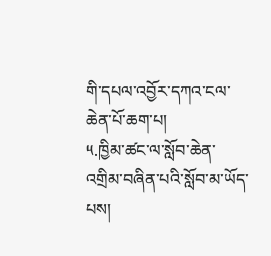གི་དཔལ་འབྱོར་དཀའ་ངལ་ཆེན་པོ་ཆག་པ།
༥.ཁྱིམ་ཚང་ལ་སློབ་ཆེན་འགྲིམ་བཞིན་པའི་སློབ་མ་ཡོད་པས།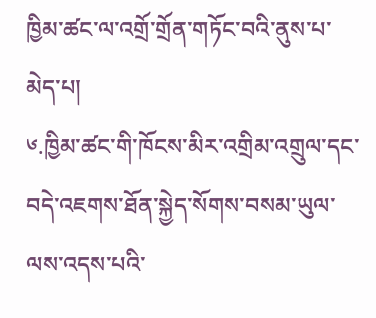ཁྱིམ་ཚང་ལ་འགྲོ་གྲོན་གཏོང་བའི་ནུས་པ་མེད་པ།
༦.ཁྱིམ་ཚང་གི་ཁོངས་མིར་འགྲིམ་འགྲུལ་དང་བདེ་འཇགས་ཐོན་སྐྱེད་སོགས་བསམ་ཡུལ་ལས་འདས་པའི་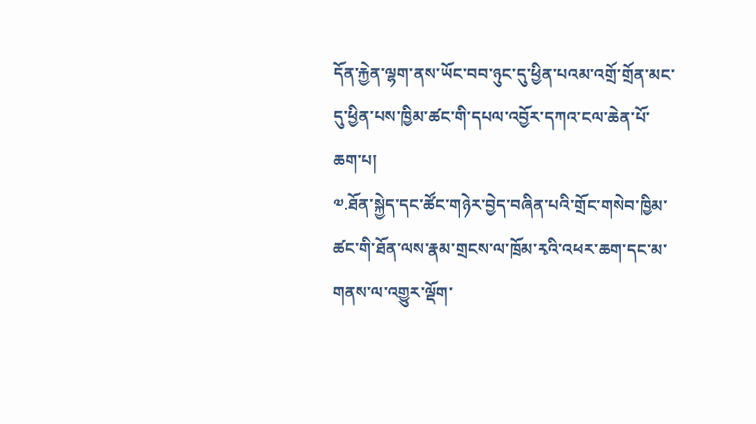དོན་རྐྱེན་ལྷག་ནས་ཡོང་བབ་ཉུང་དུ་ཕྱིན་པའམ་འགྲོ་གྲོན་མང་དུ་ཕྱིན་པས་ཁྱིམ་ཚང་གི་དཔལ་འབྱོར་དཀའ་ངལ་ཆེན་པོ་ཆག་པ།
༧.ཐོན་སྐྱེད་དང་ཚོང་གཉེར་བྱེད་བཞིན་པའི་གྲོང་གསེབ་ཁྱིམ་ཚང་གི་ཐོན་ལས་རྣམ་གྲངས་ལ་ཁྲོམ་རྭའི་འཕར་ཆག་དང་མ་གནས་ལ་འགྱུར་ལྡོག་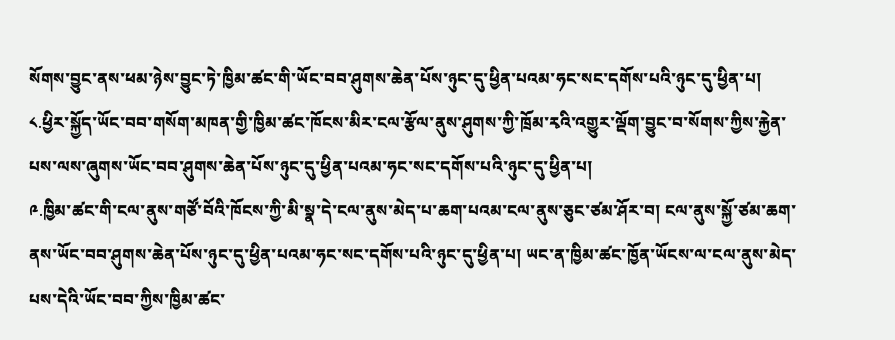སོགས་བྱུང་ནས་ཕམ་ཉེས་བྱུང་ཏེ་ཁྱིམ་ཚང་གི་ཡོང་བབ་ཤུགས་ཆེན་པོས་ཉུང་དུ་ཕྱིན་པའམ་ཧང་སང་དགོས་པའི་ཉུང་དུ་ཕྱིན་པ།
༨.ཕྱིར་སྐྱོད་ཡོང་བབ་གསོག་མཁན་གྱི་ཁྱིམ་ཚང་ཁོངས་མིར་ངལ་རྩོལ་ནུས་ཤུགས་ཀྱི་ཁྲོམ་རྭའི་འགྱུར་ལྡོག་བྱུང་བ་སོགས་ཀྱིས་རྐྱེན་པས་ལས་ཞུགས་ཡོང་བབ་ཤུགས་ཆེན་པོས་ཉུང་དུ་ཕྱིན་པའམ་ཧང་སང་དགོས་པའི་ཉུང་དུ་ཕྱིན་པ།
༩.ཁྱིམ་ཚང་གི་ངལ་ནུས་གཙོ་བོའི་ཁོངས་ཀྱི་མི་སྣ་དེ་ངལ་ནུས་མེད་པ་ཆག་པའམ་ངལ་ནུས་ཅུང་ཙམ་ཤོར་བ། ངལ་ནུས་སྐྱོ་ཙམ་ཆག་ནས་ཡོང་བབ་ཤུགས་ཆེན་པོས་ཉུང་དུ་ཕྱིན་པའམ་ཧང་སང་དགོས་པའི་ཉུང་དུ་ཕྱིན་པ། ཡང་ན་ཁྱིམ་ཚང་ཁྱོན་ཡོངས་ལ་ངལ་ནུས་མེད་པས་དེའི་ཡོང་བབ་ཀྱིས་ཁྱིམ་ཚང་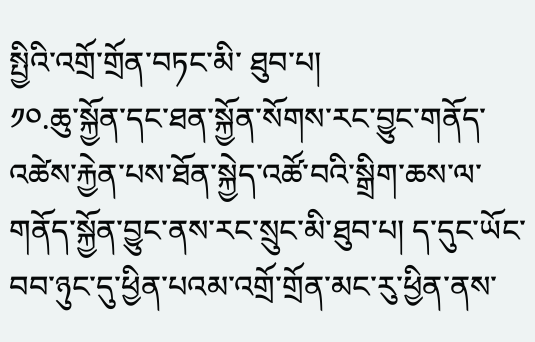སྤྱིའི་འགྲོ་གྲོན་བཏང་མི་ ཐུབ་པ།
༡༠.ཆུ་སྐྱོན་དང་ཐན་སྐྱོན་སོགས་རང་བྱུང་གནོད་འཚེས་རྐྱེན་པས་ཐོན་སྐྱེད་འཚོ་བའི་སྒྲིག་ཆས་ལ་གནོད་སྐྱོན་བྱུང་ནས་རང་སྲུང་མི་ཐུབ་པ། ད་དུང་ཡོང་བབ་ཉུང་དུ་ཕྱིན་པའམ་འགྲོ་གྲོན་མང་རུ་ཕྱིན་ནས་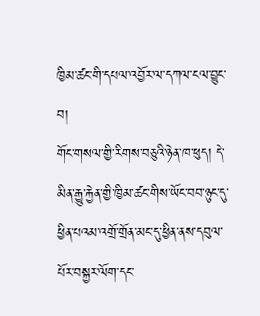ཁྱིམ་ཚང་གི་དཔལ་འབྱོར་ལ་དཀལ་ངལ་བྱུང་བ།
གོང་གསལ་གྱི་རིགས་བཅུའི་ཉེན་ཁ་ཕུད། དེ་མིན་རྒྱུ་རྐྱེན་གྱི་ཁྱིམ་ཚང་གིས་ཡོང་བབ་ཉུང་དུ་ཕྱིན་པའམ་འགྲོ་གྲོན་མང་དུ་ཕྱིན་ནས་དབུལ་པོར་བསྐྱར་ལོག་དང་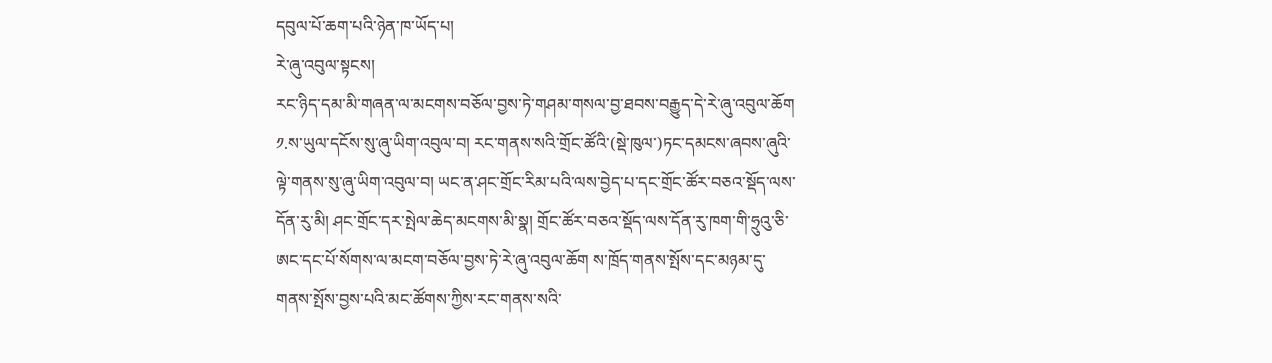དབུལ་པོ་ཆག་པའི་ཉེན་ཁ་ཡོད་པ།
རེ་ཞུ་འབུལ་སྟངས།
རང་ཉིད་དམ་མི་གཞན་ལ་མངགས་བཅོལ་བྱས་ཏེ་གཤམ་གསལ་བྱ་ཐབས་བརྒྱུད་དེ་རེ་ཞུ་འབུལ་ཆོག
༡.ས་ཡུལ་དངོས་སུ་ཞུ་ཡིག་འབུལ་བ། རང་གནས་སའི་གྲོང་ཚོའི་(སྡེ་ཁུལ་)ཏང་དམངས་ཞབས་ཞུའི་ལྟེ་གནས་སུ་ཞུ་ཡིག་འབུལ་བ། ཡང་ན་ཤང་གྲོང་རིམ་པའི་ལས་བྱེད་པ་དང་གྲོང་ཚོར་བཅའ་སྡོད་ལས་དོན་རུ་མི། ཤང་གྲོང་དར་སྤེལ་ཆེད་མངགས་མི་སྣ། གྲོང་ཚོར་བཅའ་སྡོད་ལས་དོན་རུ་ཁག་གི་ཧྲུའུ་ཅི་ཨང་དང་པོ་སོགས་ལ་མངག་བཅོལ་བྱས་ཏེ་རེ་ཞུ་འབུལ་ཆོག ས་ཁྲོད་གནས་སྤོས་དང་མཉམ་དུ་གནས་སྤོས་བྱས་པའི་མང་ཚོགས་ཀྱིས་རང་གནས་སའི་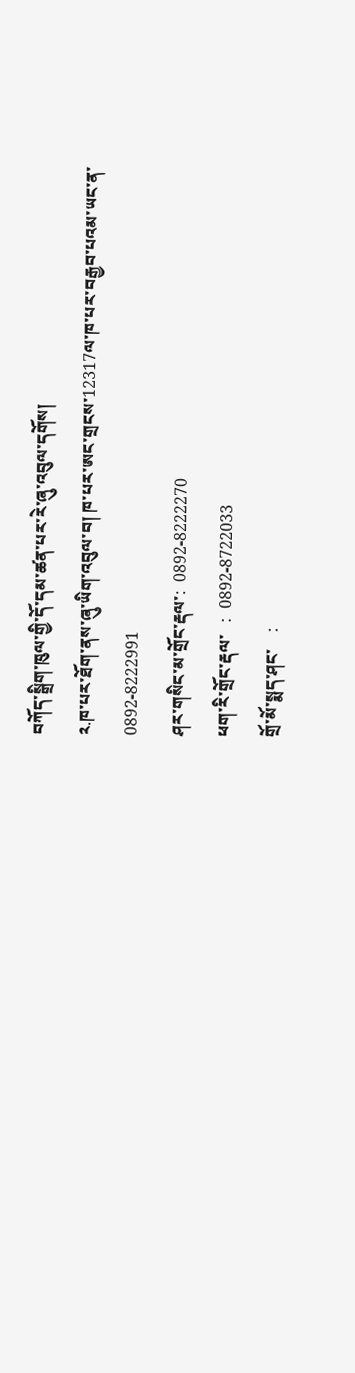བཀོད་སྒྲིག་ཁུལ་གྱི་དོ་དམ་ཚན་པར་རེ་ཞུ་འབུལ་དགོས།
༢.ཁ་པར་ཐོག་ནས་ཞུ་ཡིག་འབུལ་བ། ཁ་པར་ཨང་གྲངས་12317ལ་ཁ་པར་བརྒྱབ་པའམ་ཡང་ན་ 0892-8222991
ཤར་གསིང་མ་གྲོང་རྡལ་:  0892-8222270
ཕག་རི་གྲོང་རྡལ་   :  0892-8722033
གྲོ་མོ་སྨད་ཤང་    :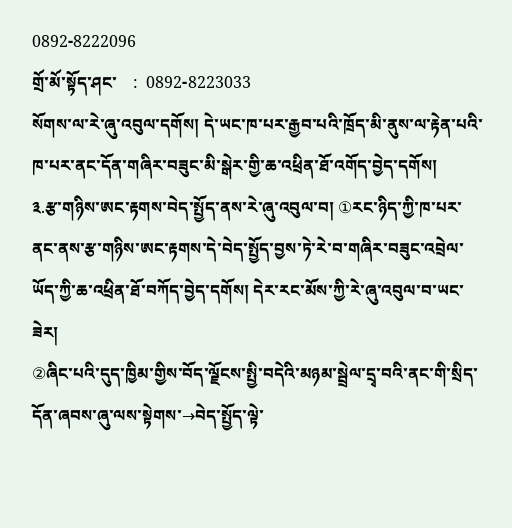0892-8222096
གྲོ་མོ་སྟོད་ཤང་    :  0892-8223033
སོགས་ལ་རེ་ཞུ་འབུལ་དགོས། དེ་ཡང་ཁ་པར་རྒྱབ་པའི་ཁྲོད་མི་ནུས་ལ་རྟེན་པའི་ཁ་པར་ནང་དོན་གཞིར་བཟུང་མི་སྒེར་གྱི་ཆ་འཕྲིན་ཐོ་འགོད་བྱེད་དགོས།
༣.རྩ་གཉིས་ཨང་རྟགས་བེད་སྤྱོད་ནས་རེ་ཞུ་འབུལ་བ། ①རང་ཉིད་ཀྱི་ཁ་པར་ནང་ནས་རྩ་གཉིས་ཨང་རྟགས་དེ་བེད་སྤྱོད་བྱས་ཏེ་རེ་བ་གཞིར་བཟུང་འབྲེལ་ཡོད་ཀྱི་ཆ་འཕྲིན་ཐོ་བཀོད་བྱེད་དགོས། དེར་རང་མོས་ཀྱི་རེ་ཞུ་འབུལ་བ་ཡང་ཟེར།
②ཞིང་པའི་དུད་ཁྱིམ་གྱིས་བོད་ལྗོངས་སྤྱི་བདེའི་མཉམ་སྦྲེལ་དྲྭ་བའི་ནང་གི་སྲིད་དོན་ཞབས་ཞུ་ལས་སྟེགས་→བེད་སྤྱོད་ལྟེ་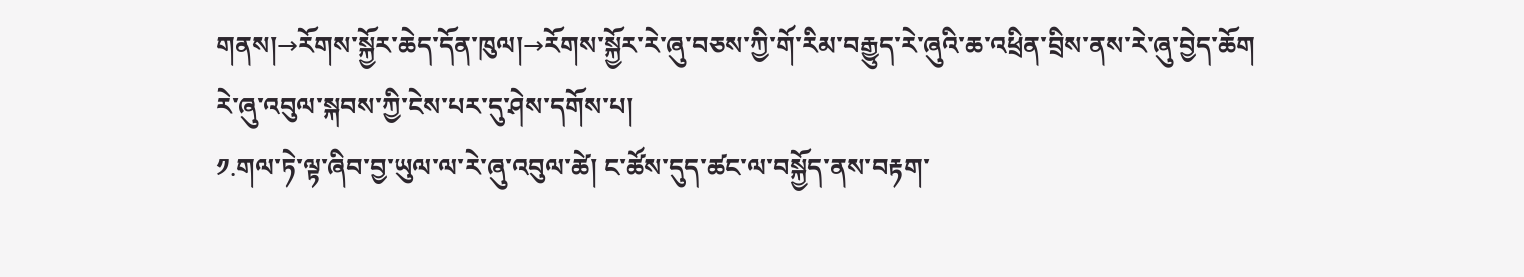གནས།→རོགས་སྐྱོར་ཆེད་དོན་ཁུལ།→རོགས་སྐྱོར་རེ་ཞུ་བཅས་ཀྱི་གོ་རིམ་བརྒྱུད་རེ་ཞུའི་ཆ་འཕྲིན་བྲིས་ནས་རེ་ཞུ་བྱེད་ཆོག
རེ་ཞུ་འབུལ་སྐབས་ཀྱི་ངེས་པར་དུ་ཤེས་དགོས་པ།
༡.གལ་ཏེ་ལྟ་ཞིབ་བྱ་ཡུལ་ལ་རེ་ཞུ་འབུལ་ཚེ། ང་ཚོས་དུད་ཚང་ལ་བསྐྱོད་ནས་བརྟག་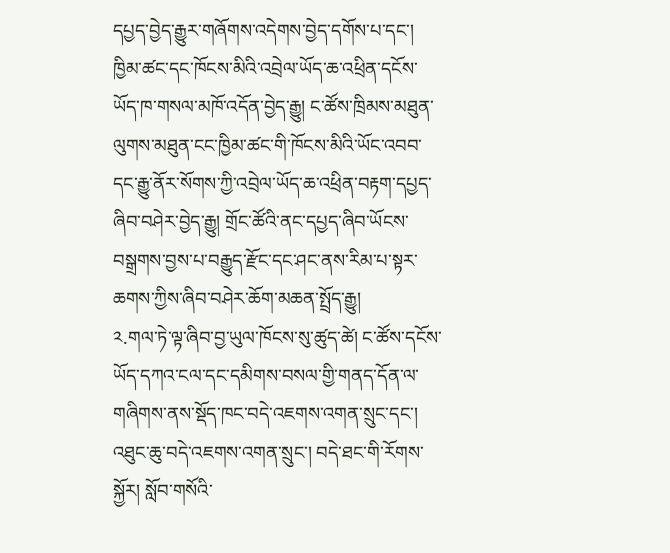དཔྱད་བྱེད་རྒྱུར་གཞོགས་འདེགས་བྱེད་དགོས་པ་དང་། ཁྱིམ་ཚང་དང་ཁོངས་མིའི་འབྲེལ་ཡོད་ཆ་འཕྲིན་དངོས་ཡོད་ཁ་གསལ་མཁོ་འདོན་བྱེད་རྒྱུ། ང་ཚོས་ཁྲིམས་མཐུན་ལུགས་མཐུན་ངང་ཁྱིམ་ཚང་གི་ཁོངས་མིའི་ཡོང་འབབ་དང་རྒྱུ་ནོར་སོགས་ཀྱི་འབྲེལ་ཡོད་ཆ་འཕྲིན་བརྟག་དཔྱད་ཞིབ་བཤེར་བྱེད་རྒྱུ། གྲོང་ཚོའི་ནང་དཔྱད་ཞིབ་ཡོངས་བསྒྲགས་བྱས་པ་བརྒྱུད་རྫོང་དང་ཤང་ནས་རིམ་པ་སྟར་ཆགས་ཀྱིས་ཞིབ་བཤེར་ཆོག་མཆན་སྤྲོད་རྒྱུ།
༢.གལ་ཏེ་ལྟ་ཞིབ་བྱ་ཡུལ་ཁོངས་སུ་ཚུད་ཚེ། ང་ཚོས་དངོས་ཡོད་དཀའ་ངལ་དང་དམིགས་བསལ་གྱི་གནད་དོན་ལ་གཞིགས་ནས་སྡོད་ཁང་བདེ་འཇགས་འགན་སྲུང་དང་། འཐུང་ཆུ་བདེ་འཇགས་འགན་སྲུང་། བདེ་ཐང་གི་རོགས་སྐྱོར། སློབ་གསོའི་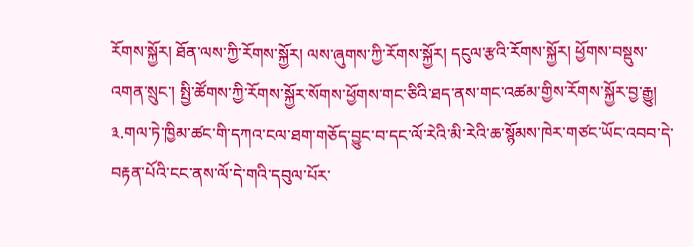རོགས་སྐྱོར། ཐོན་ལས་ཀྱི་རོགས་སྐྱོར། ལས་ཞུགས་ཀྱི་རོགས་སྐྱོར། དངུལ་རྩའི་རོགས་སྐྱོར། ཕྱོགས་བསྡུས་འགན་སྲུང་། སྤྱི་ཚོགས་ཀྱི་རོགས་སྐྱོར་སོགས་ཕྱོགས་གང་ཅིའི་ཐད་ནས་གང་འཚམ་གྱིས་རོགས་སྐྱོར་བྱ་རྒྱུ།
༣.གལ་ཏེ་ཁྱིམ་ཚང་གི་དཀའ་ངལ་ཐག་གཅོད་བྱུང་བ་དང་ལོ་རེའི་མི་རེའི་ཆ་སྙོམས་ཁེར་གཙང་ཡོང་འབབ་དེ་བརྟན་པོའི་ངང་ནས་ལོ་དེ་གའི་དབུལ་པོར་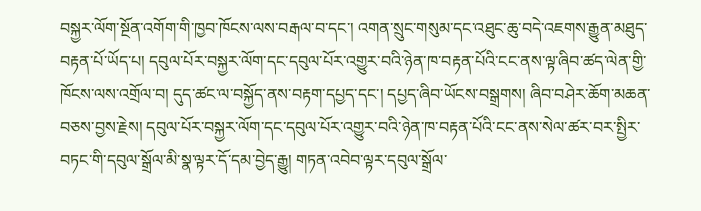བསྐྱར་ལོག་སྔོན་འགོག་གི་ཁྱབ་ཁོངས་ལས་བརྒལ་བ་དང་། འགན་སྲུང་གསུམ་དང་འཐུང་ཆུ་བདེ་འཇགས་རྒྱུན་མཐུད་བརྟན་པོ་ཡོད་པ། དབུལ་པོར་བསྐྱར་ལོག་དང་དབུལ་པོར་འགྱུར་བའི་ཉེན་ཁ་བརྟན་པོའི་ངང་ནས་ལྟ་ཞིབ་ཚད་ལེན་གྱི་ཁོངས་ལས་འགྲོལ་བ། དུད་ཚང་ལ་བསྐྱོད་ནས་བརྟག་དཔྱད་དང་། དཔྱད་ཞིབ་ཡོངས་བསྒྲགས། ཞིབ་བཤེར་ཆོག་མཆན་བཅས་བྱས་རྗེས། དབུལ་པོར་བསྐྱར་ལོག་དང་དབུལ་པོར་འགྱུར་བའི་ཉེན་ཁ་བརྟན་པོའི་ངང་ནས་སེལ་ཚར་བར་སྤྱིར་བཏང་གི་དབུལ་སྒྲོལ་མི་སྣ་ལྟར་དོ་དམ་བྱེད་རྒྱུ། གཏན་འབེབ་ལྟར་དབུལ་སྒྲོལ་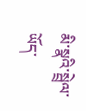མི་སྣའི་སྦྲེལ་ཡོད་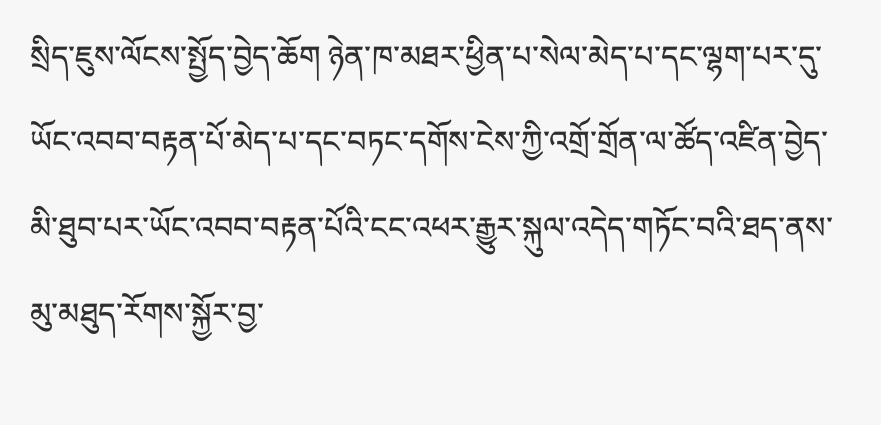སྲིད་ཇུས་ལོངས་སྤྱོད་བྱེད་ཆོག ཉེན་ཁ་མཐར་ཕྱིན་པ་སེལ་མེད་པ་དང་ལྷག་པར་དུ་ཡོང་འབབ་བརྟན་པོ་མེད་པ་དང་བཏང་དགོས་ངེས་ཀྱི་འགྲོ་གྲོན་ལ་ཚོད་འཛིན་བྱེད་མི་ཐུབ་པར་ཡོང་འབབ་བརྟན་པོའི་ངང་འཕར་རྒྱུར་སྐུལ་འདེད་གཏོང་བའི་ཐད་ནས་མུ་མཐུད་རོགས་སྐྱོར་བྱ་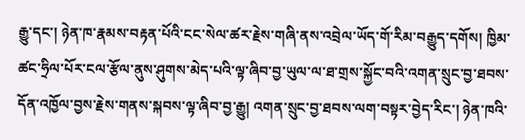རྒྱུ་དང་། ཉེན་ཁ་རྣམས་བརྟན་པོའི་ངང་སེལ་ཚར་རྗེས་གཞི་ནས་འབྲེལ་ཡོད་གོ་རིམ་བརྒྱུད་དགོས། ཁྱིམ་ཚང་ཧྲིལ་པོར་ངལ་རྩོལ་ནུས་ཤུགས་མེད་པའི་ལྟ་ཞིབ་བྱ་ཡུལ་ལ་ཐ་གྲས་སྐྱོང་བའི་འགན་སྲུང་བྱ་ཐབས་དོན་འཁྱོལ་བྱས་རྗེས་གནས་སྐབས་ལྟ་ཞིབ་བྱ་རྒྱུ། འགན་སྲུང་བྱ་ཐབས་ལག་བསྟར་བྱེད་རིང་། ཉེན་ཁའི་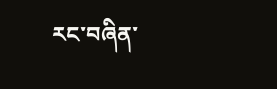རང་བཞིན་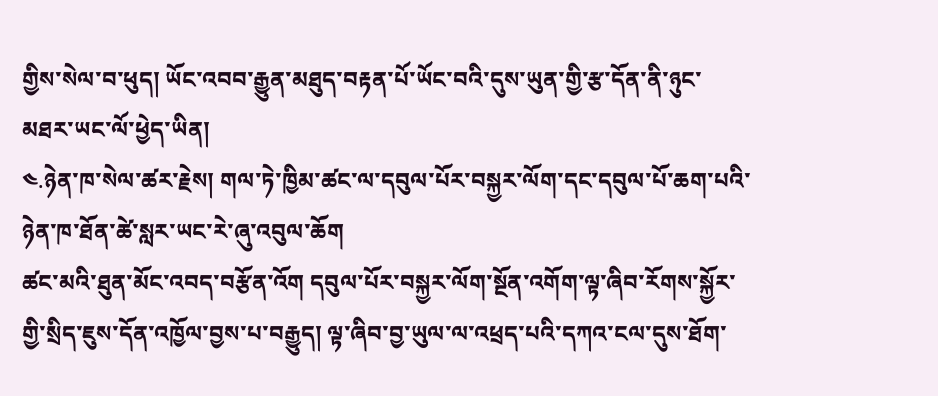གྱིས་སེལ་བ་ཕུད། ཡོང་འབབ་རྒྱུན་མཐུད་བརྟན་པོ་ཡོང་བའི་དུས་ཡུན་གྱི་རྩ་དོན་ནི་ཉུང་མཐར་ཡང་ལོ་ཕྱེད་ཡིན།
༤.ཉེན་ཁ་སེལ་ཚར་རྗེས། གལ་ཏེ་ཁྱིམ་ཚང་ལ་དབུལ་པོར་བསྐྱར་ལོག་དང་དབུལ་པོ་ཆག་པའི་ཉེན་ཁ་ཐོན་ཚེ་སླར་ཡང་རེ་ཞུ་འབུལ་ཆོག
ཚང་མའི་ཐུན་མོང་འབད་བརྩོན་འོག དབུལ་པོར་བསྐྱར་ལོག་སྔོན་འགོག་ལྟ་ཞིབ་རོགས་སྐྱོར་གྱི་སྲིད་ཇུས་དོན་འཁྱོལ་བྱས་པ་བརྒྱུད། ལྟ་ཞིབ་བྱ་ཡུལ་ལ་འཕྲད་པའི་དཀའ་ངལ་དུས་ཐོག་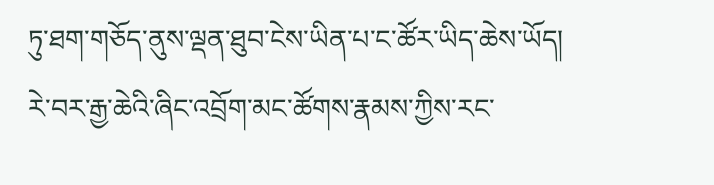ཏུ་ཐག་གཅོད་ནུས་ལྡན་ཐུབ་ངེས་ཡིན་པ་ང་ཚོར་ཡིད་ཆེས་ཡོད། རེ་བར་རྒྱ་ཆེའི་ཞིང་འབྲོག་མང་ཚོགས་རྣམས་ཀྱིས་རང་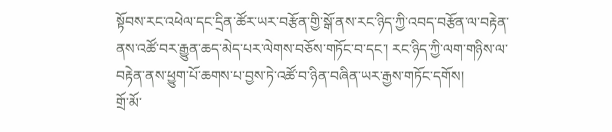སྟོབས་རང་འཕེལ་དང་དྲིན་ཚོར་ཡར་བརྩོན་གྱི་སྒོ་ནས་རང་ཉིད་ཀྱི་འབད་བརྩོན་ལ་བརྟེན་ནས་འཚོ་བར་རྒྱུན་ཆད་མེད་པར་ལེགས་བཅོས་གཏོང་བ་དང་། རང་ཉིད་ཀྱི་ལག་གཉིས་ལ་བརྟེན་ནས་ཕྱུག་པོ་ཆགས་པ་བྱས་ཏེ་འཚོ་བ་ཉིན་བཞིན་ཡར་རྒྱས་གཏོང་དགོས།
གྲོ་མོ་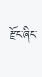རྫོང་ཞིང་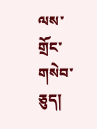ལས་གྲོང་གསེབ་ཅུད།